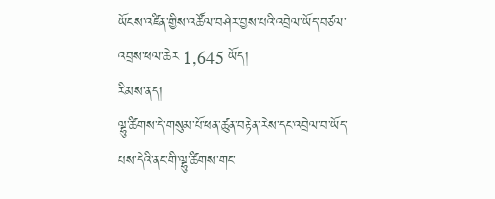ཡོངས་འཛིན་གྱིས་འཚོལ་བཤེར་བྱས་པའི་འབྲེལ་ཡོད་བཙལ་འབྲས་ཕལ་ཆེར 1,645 ཡོད།
རིམས་ནད།
ལྷུ་ཚིགས་དེ་གསུམ་པོ་ཕན་ཚུན་བརྟེན་རེས་དང་འབྲེལ་བ་ཡོད་པས་དེའི་ནང་གི་ལྷུ་ཚིགས་གང་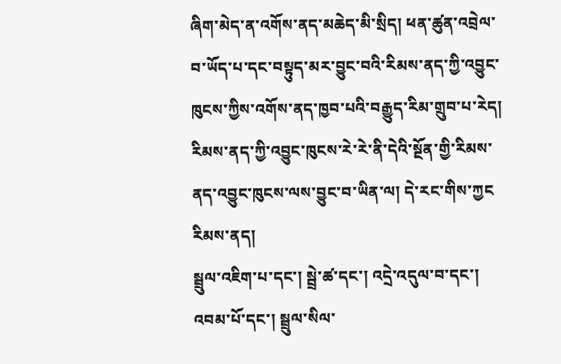ཞིག་མེད་ན་འགོས་ནད་མཆེད་མི་སྲིད། ཕན་ཚུན་འབྲེལ་བ་ཡོད་པ་དང་བསྟུད་མར་བྱུང་བའི་རིམས་ནད་ཀྱི་འབྱུང་ཁུངས་ཀྱིས་འགོས་ནད་ཁྱབ་པའི་བརྒྱུད་རིམ་གྲུབ་པ་རེད། རིམས་ནད་ཀྱི་འབྱུང་ཁུངས་རེ་རེ་ནི་དེའི་སྔོན་གྱི་རིམས་ནད་འབྱུང་ཁུངས་ལས་བྱུང་བ་ཡིན་ལ། དེ་རང་གིས་ཀྱང
རིམས་ནད།
སྦྲུལ་འཇིག་པ་དང་། སྦྲེ་ཚ་དང་། འདྲེ་འདུལ་བ་དང་། འབམ་པོ་དང་། སྦྲུལ་སིལ་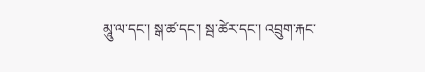མཱུ་ལ་དང་། སྒ་ཚ་དང་། སྦ་ཚེར་དང་། འབྲུག་རྐང་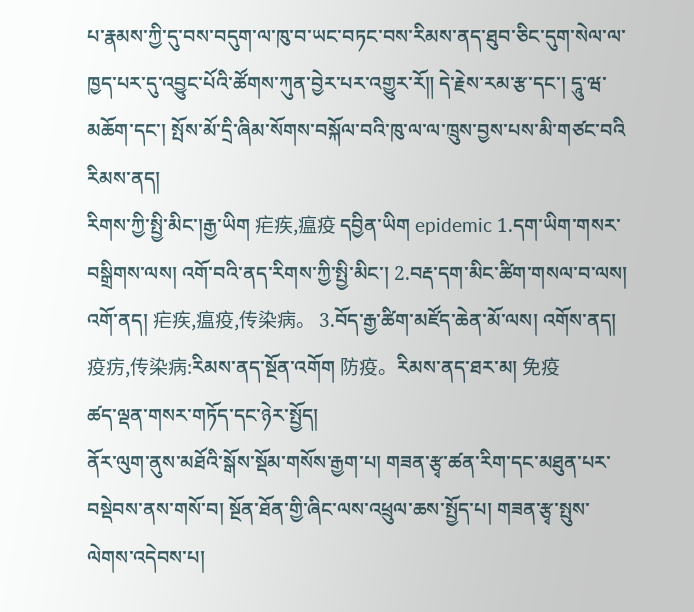པ་རྣམས་ཀྱི་དུ་བས་བདུག་ལ་ཁུ་བ་ཡང་བཏང་བས་རིམས་ནད་ཐུབ་ཅིང་དུག་སེལ་ལ་ཁྱད་པར་དུ་འབྱུང་པོའི་ཚོགས་ཀུན་བྱེར་པར་འགྱུར་རོ༎ དེ་རྗེས་རམ་རྩ་དང་། དཱུ་ཝ་མཆོག་དང་། སྤོས་མོ་དྲི་ཞིམ་སོགས་བསྐོལ་བའི་ཁུ་ལ་ལ་ཁྲུས་བྱས་པས་མི་གཙང་བའི
རིམས་ནད།
རིགས་ཀྱི་སྤྱི་མིང་།རྒྱ་ཡིག 疟疾,瘟疫 དབྱིན་ཡིག epidemic 1.དག་ཡིག་གསར་བསྒྲིགས་ལས། འགོ་བའི་ནད་རིགས་ཀྱི་སྤྱི་མིང་། 2.བརྡ་དག་མིང་ཚིག་གསལ་བ་ལས། འགོ་ནད། 疟疾,瘟疫,传染病。 3.བོད་རྒྱ་ཚིག་མཛོད་ཆེན་མོ་ལས། འགོས་ནད། 疫疠,传染病:རིམས་ནད་སྔོན་འགོག 防疫。རིམས་ནད་ཐར་མ། 免疫
ཚད་ལྡན་གསར་གཏོད་དང་ཉེར་སྤྱོད།
ནོར་ལུག་ནུས་མཐོའི་སྒོས་སྡོམ་གསོས་རྒྱག་པ། གཟན་རྩྭ་ཚན་རིག་དང་མཐུན་པར་བསྡེབས་ནས་གསོ་བ། སྔོན་ཐོན་གྱི་ཞིང་ལས་འཕྲུལ་ཆས་སྤྱོད་པ། གཟན་རྩྭ་སྤུས་ལེགས་འདེབས་པ།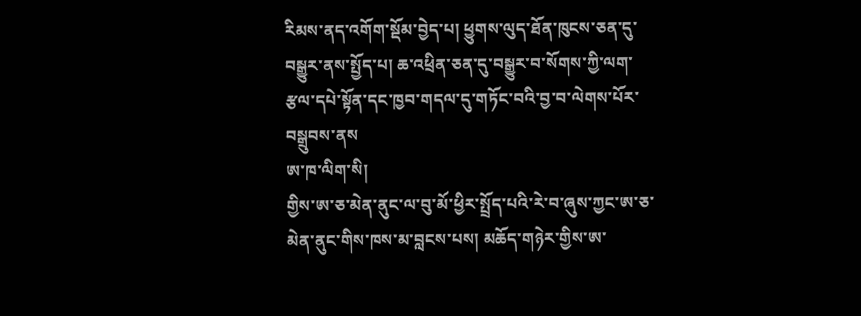རིམས་ནད་འགོག་སྡོམ་བྱེད་པ། ཕྱུགས་ལུད་ཐོན་ཁུངས་ཅན་དུ་བསྒྱུར་ནས་སྤྱོད་པ། ཆ་འཕྲིན་ཅན་དུ་བསྒྱུར་བ་སོགས་ཀྱི་ལག་རྩལ་དཔེ་སྟོན་དང་ཁྱབ་གདལ་དུ་གཏོང་བའི་བྱ་བ་ལེགས་པོར་བསྒྲུབས་ནས
ཨ་ཁ་ལིག་སི།
གྱིས་ཨ་ཅ་མེན་ནུང་ལ་བུ་མོ་ཕྱིར་སྤྲོད་པའི་རེ་བ་ཞུས་ཀྱང་ཨ་ཅ་མེན་ནུང་གིས་ཁས་མ་བླངས་པས། མཆོད་གཉེར་གྱིས་ཨ་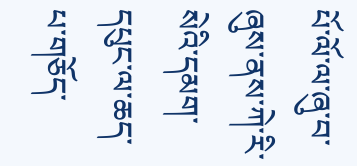པོ་ལོ་ལ་ཞུ་བ་ཞུས་ནས་ཀེ་རི་སེའི་དམག་དཔུང་ལ་ཆད་པ་གཅོད་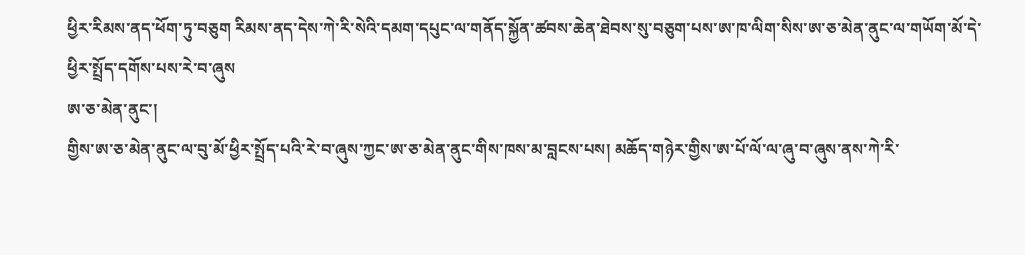ཕྱིར་རིམས་ནད་ཕོག་ཏུ་བཅུག རིམས་ནད་དེས་ཀེ་རི་སེའི་དམག་དཔུང་ལ་གནོད་སྐྱོན་ཚབས་ཆེན་ཐེབས་སུ་བཅུག་པས་ཨ་ཁ་ལིག་སིས་ཨ་ཅ་མེན་ནུང་ལ་གཡོག་མོ་དེ་ཕྱིར་སྤྲོད་དགོས་པས་རེ་བ་ཞུས
ཨ་ཅ་མེན་ནུང་།
གྱིས་ཨ་ཅ་མེན་ནུང་ལ་བུ་མོ་ཕྱིར་སྤྲོད་པའི་རེ་བ་ཞུས་ཀྱང་ཨ་ཅ་མེན་ནུང་གིས་ཁས་མ་བླངས་པས། མཆོད་གཉེར་གྱིས་ཨ་པོ་ལོ་ལ་ཞུ་བ་ཞུས་ནས་ཀེ་རི་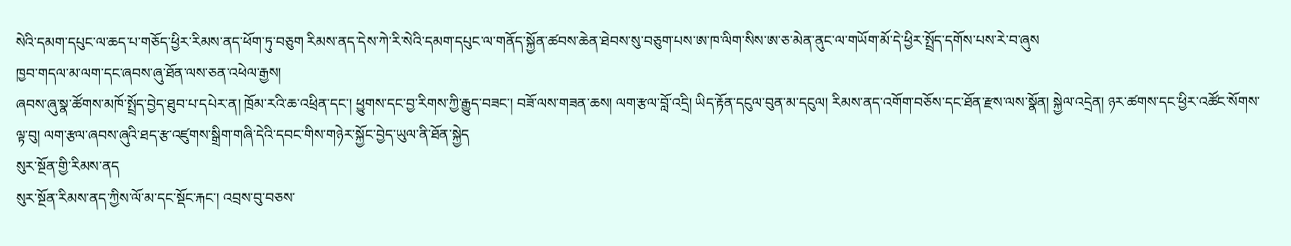སེའི་དམག་དཔུང་ལ་ཆད་པ་གཅོད་ཕྱིར་རིམས་ནད་ཕོག་ཏུ་བཅུག རིམས་ནད་དེས་ཀེ་རི་སེའི་དམག་དཔུང་ལ་གནོད་སྐྱོན་ཚབས་ཆེན་ཐེབས་སུ་བཅུག་པས་ཨ་ཁ་ལིག་སིས་ཨ་ཅ་མེན་ནུང་ལ་གཡོག་མོ་དེ་ཕྱིར་སྤྲོད་དགོས་པས་རེ་བ་ཞུས
ཁྱབ་གདལ་མ་ལག་དང་ཞབས་ཞུ་ཐོན་ལས་ཅན་འཕེལ་རྒྱས།
ཞབས་ཞུ་སྣ་ཚོགས་མཁོ་སྤྲོད་བྱེད་ཐུབ་པ་དཔེར་ན། ཁྲོམ་རའི་ཆ་འཕྲིན་དང་། ཕྱུགས་དང་བྱ་རིགས་ཀྱི་རྒྱུད་བཟང་། བཟོ་ལས་གཟན་ཆས། ལག་རྩལ་བློ་འདྲི། ཡིད་རྟོན་དངུལ་བུན་མ་དངུལ། རིམས་ནད་འགོག་བཅོས་དང་ཐོན་རྫས་ལས་སྣོན། སྐྱེལ་འདྲེན། ཉར་ཚགས་དང་ཕྱིར་འཚོང་སོགས་ལྟ་བུ། ལག་རྩལ་ཞབས་ཞུའི་ཐད་རྩ་འཛུགས་སྒྲིག་གཞི་དེའི་དབང་གིས་གཉེར་སྐྱོང་བྱེད་ཡུལ་ནི་ཐོན་སྐྱེད
སུར་སྔོན་གྱི་རིམས་ནད
སུར་སྔོན་རིམས་ནད་ཀྱིས་ལོ་མ་དང་སྡོང་རྐང་། འབྲས་བུ་བཅས་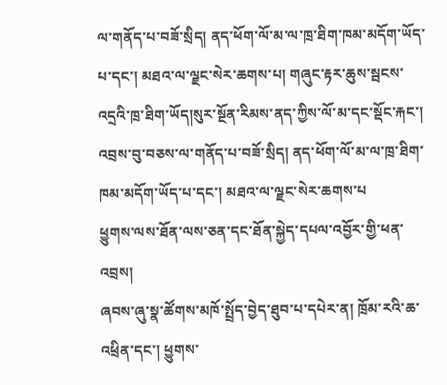ལ་གནོད་པ་བཟོ་སྲིད། ནད་ཕོག་ལོ་མ་ལ་ཁྲ་ཐིག་ཁམ་མདོག་ཡོད་པ་དང་། མཐའ་ལ་ལྗང་སེར་ཆགས་པ། གཞུང་རྟར་ཆུས་སྦངས་འདྲའི་ཁྲ་ཐིག་ཡོད།སུར་སྔོན་རིམས་ནད་ཀྱིས་ལོ་མ་དང་སྡོང་རྐང་། འབྲས་བུ་བཅས་ལ་གནོད་པ་བཟོ་སྲིད། ནད་ཕོག་ལོ་མ་ལ་ཁྲ་ཐིག་ཁམ་མདོག་ཡོད་པ་དང་། མཐའ་ལ་ལྗང་སེར་ཆགས་པ
ཕྱུགས་ལས་ཐོན་ལས་ཅན་དང་ཐོན་སྐྱེད་དཔལ་འབྱོར་གྱི་ཕན་འབྲས།
ཞབས་ཞུ་སྣ་ཚོགས་མཁོ་སྤྲོད་བྱེད་ཐུབ་པ་དཔེར་ན། ཁྲོམ་རའི་ཆ་འཕྲིན་དང་། ཕྱུགས་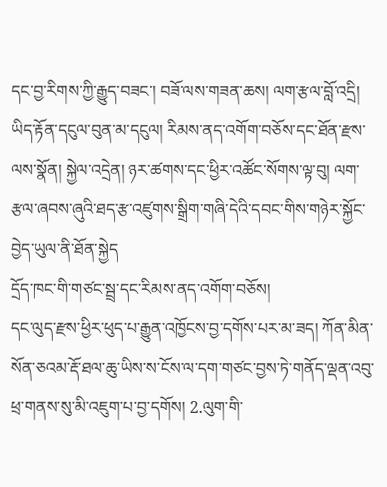དང་བྱ་རིགས་ཀྱི་རྒྱུད་བཟང་། བཟོ་ལས་གཟན་ཆས། ལག་རྩལ་བློ་འདྲི། ཡིད་རྟོན་དངུལ་བུན་མ་དངུལ། རིམས་ནད་འགོག་བཅོས་དང་ཐོན་རྫས་ལས་སྣོན། སྐྱེལ་འདྲེན། ཉར་ཚགས་དང་ཕྱིར་འཚོང་སོགས་ལྟ་བུ། ལག་རྩལ་ཞབས་ཞུའི་ཐད་རྩ་འཛུགས་སྒྲིག་གཞི་དེའི་དབང་གིས་གཉེར་སྐྱོང་བྱེད་ཡུལ་ནི་ཐོན་སྐྱེད
དྲོད་ཁང་གི་གཙང་སྦྲ་དང་རིམས་ནད་འགོག་བཅོས།
དང་ལུད་རྫས་ཕྱིར་ཕུད་པ་རྒྱུན་འཁྱོངས་བྱ་དགོས་པར་མ་ཟད། ཀོན་མིན་སོན་ཅའམ་རྡོ་ཐལ་ཆུ་ཡིས་ས་ངོས་ལ་དག་གཙང་བྱས་ཏེ་གནོད་ལྡན་འབུ་ཕྲ་གནས་སུ་མི་འཇུག་པ་བྱ་དགོས། 2.ལུག་གི་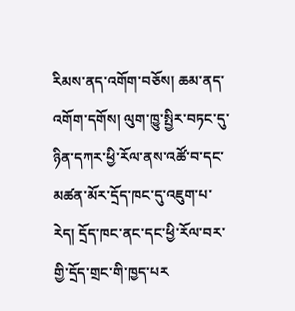རིམས་ནད་འགོག་བཅོས། ཆམ་ནད་འགོག་དགོས། ལུག་ཁྱུ་སྤྱིར་བཏང་དུ་ཉིན་དཀར་ཕྱི་རོལ་ནས་འཚོ་བ་དང་མཚན་མོར་དྲོད་ཁང་དུ་འཇུག་པ་རེད། དྲོད་ཁང་ནང་དང་ཕྱི་རོལ་བར་གྱི་དྲོད་གྲང་གི་ཁྱད་པར